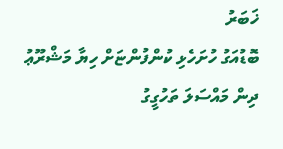ޚަބަރު
ބޮޑުއަގު ހުށަހެޅި ކުންފުންޏަށް ހިޔާ މަޝްރޫޢު ދިން މައްސަލަ ތަހުގީގު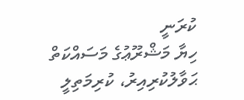ކުރަނީ
ހިޔާ މަޝްރޫޢުގެ މަސައްކަތް ޙަވާލުކުރިއިރު، ކުރިމަތިލީ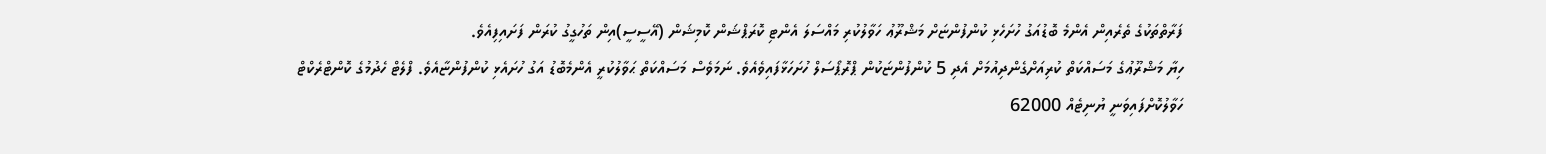ފަރާތްތަކުގެ ތެރެއިން އެންމެ ބޮޑުއަގު ހުށަހެޅި ކުންފުންޏަށް މަޝްރޫޢު ހަވާލުކުރި މައްސަލަ އެންޓި ކޮރަޕްޝަން ކޮމިޝަން (އޭސީސީ)އިން ތަހުގީގު ކުރަން ފަށައިފިއެވެ.
ހިޔާ މަޝްރޫޢުގެ މަސައްކަތް ކުރިއަށްގެންދިއުމަށް އެދި 5 ކުންފުންޏަކުން ޕްރޮޕޯސަލް ހުށަހަޅާފައިވެއެވެ. ނަމަވެސް މަސައްކަތް ޙަވާލުކުރީ އެންމެބޮޑު އަގު ހުށައެޅި ކުންފުންޏާއެވެ. ފްލެޓް ހެދުމުގެ ކޮންޓްރެކްޓް ހަވާލުކޮށްފައިވަނީ ޔުނިޓެއް 62000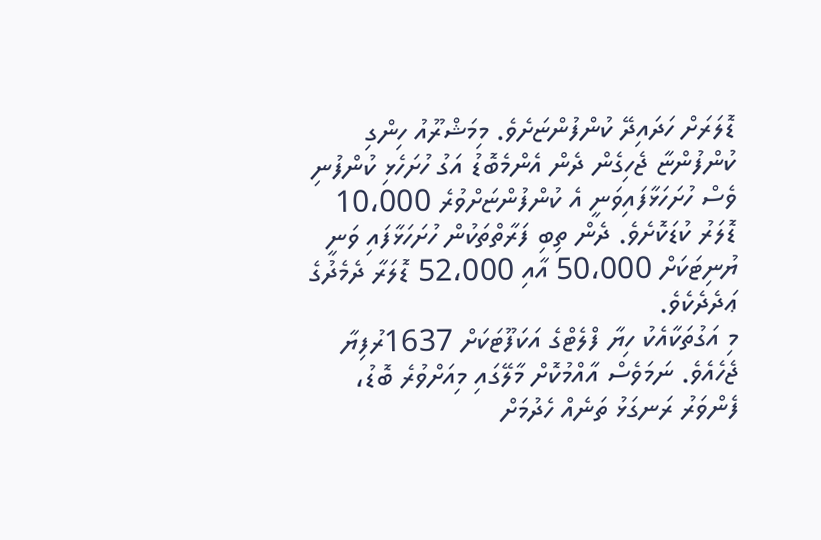ޑޮލަރަށް ހަދައިދޭ ކުންފުންޏަށެވެ. މިމަޝްރޫއު ހިންގި ކުންފުންޏާ ޖެހިގެން ދެން އެންމެބޮޑު އަގު ހުށަހެޅި ކުންފުނި ވެސް ހުށަހަޅާފައިވަނީ އެ ކުންފުންޏަށްވުރެ 10،000 ޑޮލަރު ކުޑަކޮށެވެ. ދެން ތިބި ފަރާތްތަކުން ހުށަހަޅާފައި ވަނީ ޔުނިޓަކަށް 50،000 އާއި 52،000 ޑޮލަރާ ދެމެދުގެ ޢަދެދެކެވެ.
މި އަގުތަކާއެކު ހިޔާ ފްލެޓްގެ އަކަފޫޓަކަށް 1637ރުފިޔާ ޖެހެއެވެ. ނަމަވެސް އާއްމުކޮށް މާލޭގައި މިއަށްވުރެ ބޮޑު، ފެންވަރު ރަނގަޅު ތަނެއް ހެދުމަށް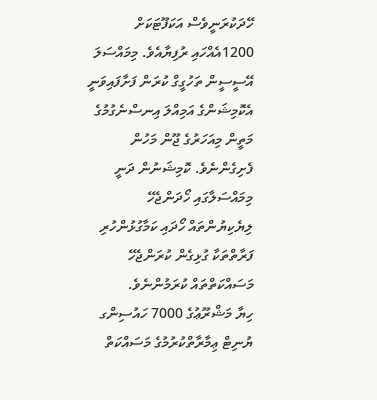ހޭދަކުރަނީވެސް އަކަފޫޓަކަށް 1200އެއްހައި ރުފިޔާއެވެ. މިމައްސަލަ އޭސީސީން ތަހުގީގް ކުރަން ފަށާފައިވަނީ އެކޮމިޝަންގެ އަމިއްލަ އިނސްނެގުމުގެ މަތީން މިއަހަރުގެ ޖޫން މަހުން ފެށިގެންނެވެ. ކޮމިޝަނުން ދަނީ މިމައްސަލާގައި ހޯދަންޖެހޭ ލިޔެކިޔުންތައް ހޯދައި ކަމާގުޅުންހުރި ފަރާތްތަކާ ގުޅިގެން ކުރަންޖެހޭ މަސައްކަތްތައް ކުރަމުންނެވެ.
ހިޔާ މަޝްރޫޢުގެ 7000 ހައުސިންގ ޔުނިޓް ޢިމާރާތްކުރުމުގެ މަސައްކަތް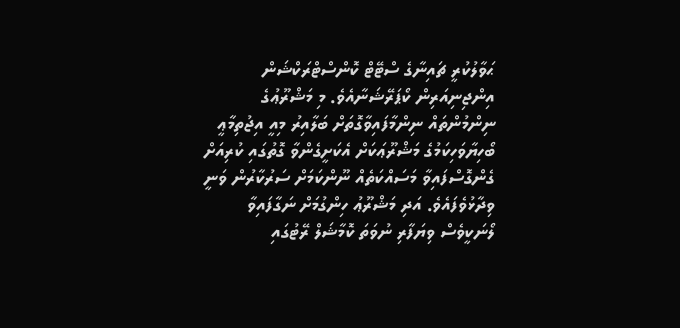ޙަވާލުކުރީ ޗައިނާގެ ސްޓޭޓް ކޮންސްޓްރަކްޝަން އިންޖިނިއަރިން ކޯޕަރޭޝަނާއެވެ. މި މަޝްރޫޢުގެ ނިންމުންތައް ނިންމާފައިވާގޮތަށް ބަލާއިރު މިއީ އިޖުތިމާޢީ ބޯހިޔާވަހިކަމުގެ މަޝްރޫޢަކަށް އެކަށީގެންވާ ގޮތުގައި ކުރިއަށް ގެންގޮސްފައިވާ މަސައްކަތެއް ނޫންކަމަށް ސަރުކާރުން ވަނީ ވިދާޅުވެފައެވެ. އަދި މަޝްރޫޢު ހިންގުމަށް ނަގާފައިވާ ލޯނަކީވެސް ވިޔަފާރި ނުވަތަ ކޮމާޝަލް ރޭޓުގައި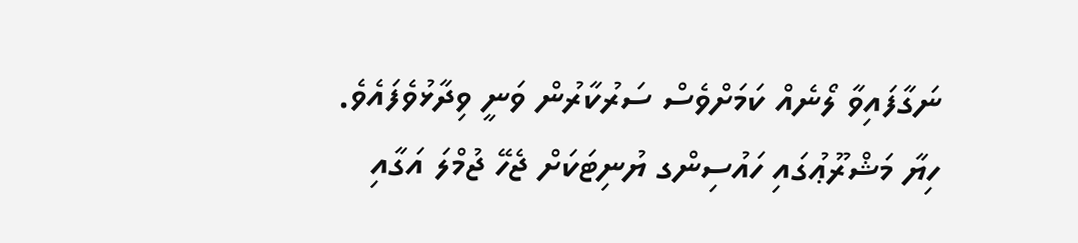ނަގާފައިވާ ލޯނެއް ކަމަށްވެސް ސަރުކާރުން ވަނީ ވިދާޅުވެފައެވެ.
ހިޔާ މަޝްރޫޢުގައި ހައުސިންގ ޔުނިޓަކަށް ޖެހޭ ޖުމްލަ އަގާއި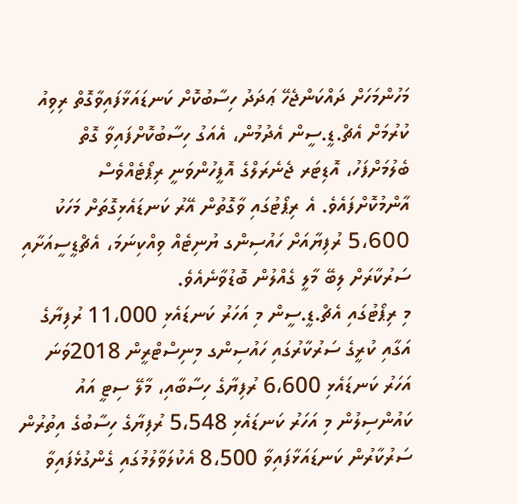މަހުންމަހަށް ދައްކަންޖެހޭ ޢަދަދު ހިސާބުކޮށް ކަނޑައަޅާފައިވާގޮތް ރިވިއު ކުރުމަށް އެޗް.ޑީ.ސީން އެދުމުން، އެއަގު ހިސާބުކޮށްފައިވާ ގޮތް ބެލުމަށްފަހު، އޮޑިޓަރ ޖެނެރަލްގެ އޮފީހުންވަނީ ރިޕޯޓެއްވެސް އާންމުކޮށްފައެވެ. އެ ރިޕޯޓުގައި ވާގޮތުން އޭރު ކަނޑައެޅިގޮތަށް މަހަކު 5،600 ރުފިޔާއަށް ހައުސިންގ ޔުނިޓެއް ވިއްކިނަމަ، އެޗްޑީސީއަށާއި ސަރުކާރަށް ލިބޭ މާލީ ގެއްލުން ބޮޑުވާނެއެވެ.
މި ރިޕޯޓުގައި އެޗް.ޑީ.ސީން މި އަހަރު ކަނޑައެޅި 11،000 ރުފިޔާގެ އަގާއި ކުރީގެ ސަރުކާރުގައި ހައުސިންގ މިނިސްޓްރީން 2018ވަނަ އަހަރު ކަނޑައެޅި 6،600 ރުފިޔާގެ ހިސާބާއި، މާލޭ ސިޓީ އައު ކައުންސިލުން މި އަހަރު ކަނޑައެޅި 5،548 ރުފިޔާގެ ހިސާބުގެ އިތުރުން ސަރުކާރުން ކަނޑައަޅާފައިވާ 8،500 އެކުލަވާލުމުގައި ގެންގުޅެފައިވާ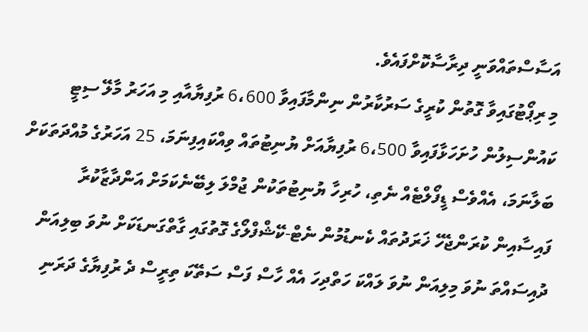އަސާސްތައްވަނީ ދިރާސާކޮށްފައެވެ.
މި ރިޕޯޓުގައިވާ ގޮތުން ކުރީގެ ސަރުކާރުން ނިންމާފައިވާ 6،600 ރުފިޔާއާއި މި އަހަރު މާލޭ ސިޓީ ކައުންސިލުން ހުށަހަޅާފައިވާ 6،500 ރުފިޔާއަށް ޔުނިޓުތައް ވިއްކައިފިނަމަ، 25 އަހަރުގެ މުއްދަތަކަށް ބަލާނަމަ، އެއްވެސް ޑީފޯލްޓެއް ނެތި، ހުރިހާ ޔުނިޓުތަކުން ޖުމްލަ ލިބޭނެކަމަށް އަންދާޒާކުރާ ފައިސާއިން ކުރަންޖެހޭ ޚަރަދުތައް ކެނޑުމުން ނެޓް-ކޭޝްފްލޯގެ ގޮތުގައި ގާތްގަނޑަކަށް ނުވަ ބިލިއަން ދުއިސައްތަ ނުވަ މިލިއަން ނުވަ ލައްކަ ހަތްދިހަ އެއް ހާސް ފަސް ސަތޭކަ ތިރީސް ދެ ރުފިޔާގެ ދަރަނި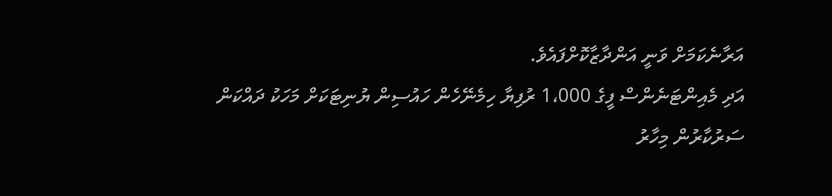އަރާނެކަމަށް ވަނީ އަންދާޒާކޮށްފައެވެ.
އަދި މެއިންޓަނެންސް ފީގެ 1،000 ރުފިޔާ ހިމެނޭހެން ހައުސިން ޔުނިޓަކަށް މަހަކު ދައްކަން ސަރުކާރުން މިހާރު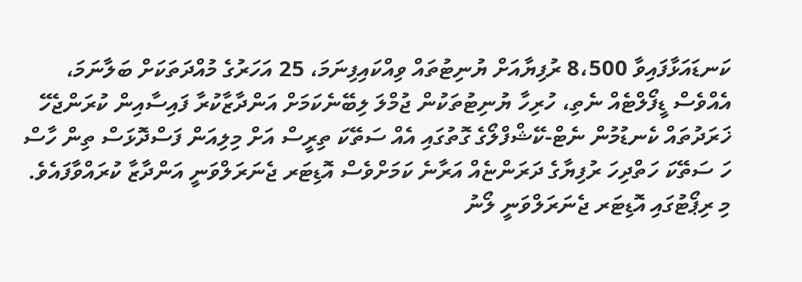ކަނޑައަޅާފައިވާ 8،500 ރުފިޔާއަށް ޔުނިޓުތައް ވިއްކައިފިނަމަ، 25 އަހަރުގެ މުއްދަތަކަށް ބަލާނަމަ، އެއްވެސް ޑީފޯލްޓެއް ނެތި، ހުރިހާ ޔުނިޓުތަކުން ޖުމްލަ ލިބޭނެކަމަށް އަންދާޒާކުރާ ފައިސާއިން ކުރަންޖެހޭ ޚަރަދުތައް ކެނޑުމުން ނެޓް-ކޭޝްފްލޯގެ ގޮތުގައި އެއް ސަތޭކަ ތިރީސް އަށް މިލިއަން ފަސްދޮޅަސް ތިން ހާސް ހަ ސަތޭކަ ހަތްދިހަ ރުފިޔާގެ ދަރަންޏެއް އަރާނެ ކަމަށްވެސް އޮޑިޓަރ ޖެނަރަލްވަނީ އަންދާޒާ ކުރައްވާފައެވެ.
މި ރިޕޯޓުގައި އޮޑިޓަރ ޖެނަރަލްވަނީ ލޯނު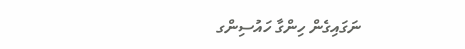ނަގައިގެން ހިންގާ ހައުސިންގ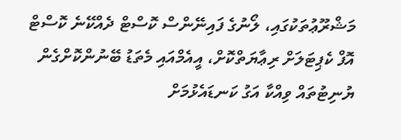މަޝްރޫޢުތަކުގައި، ލޯނުގެ ފައިނޭންސް ކޮސްޓް ދެއްކޭނެ ކޮސްޓް އޮފް ކެޕިޓަލަށް ރިޢާޔަތްކޮށް، އީއެމްއައި މެތަޑު ބޭނުންކޮށްގެން ޔުނިޓުތައް ވިއްކާ އަގު ކަނޑައެޅުމަށް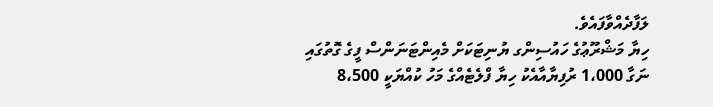ލަފާދެއްވާފައެވެ.
ހިޔާ މަޝްރޫޢުގެ ހައުސިންގ ޔުނިޓަކަށް މެއިންޓަނަންސް ފީގެ ގޮތުގައި ނަގާ 1،000 ރުފިޔާއާއެކު ހިޔާ ފްލެޓެއްގެ މަހު ކުއްޔަކީ 8،500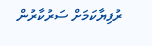ރުފިޔާކަމަށް ސަރުކާރުން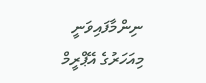ނިންމާފައިވަނީ މިއަހަރުގެ އޭޕްރީމް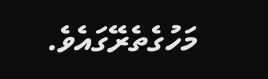މަހުގެތެރޭގައެވެ.